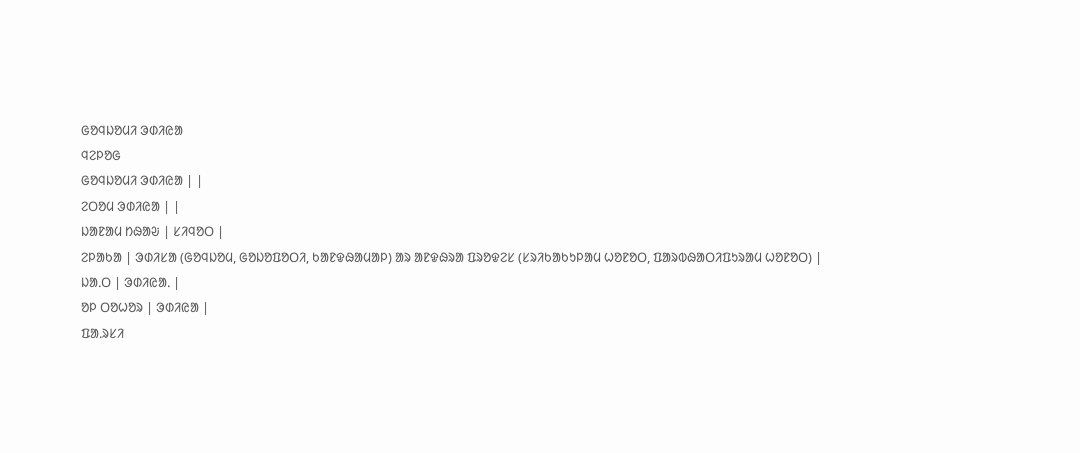ᱜᱚᱧᱡᱚᱢᱤ ᱳᱰᱤᱭᱟ
ᱧᱮᱞᱚᱜ
ᱜᱚᱧᱡᱚᱢᱤ ᱳᱰᱤᱭᱟ | |
ᱮᱛᱚᱢ ᱳᱰᱤᱭᱟ | |
ᱡᱟᱱᱟᱢ ᱴᱷᱟᱶ | ᱥᱤᱧᱚᱛ |
ᱮᱞᱟᱠᱟ | ᱳᱰᱤᱥᱟ (ᱜᱚᱧᱡᱚᱢ, ᱜᱚᱡᱚᱯᱚᱛᱤ, ᱠᱟᱱᱫᱷᱟᱢᱟᱞ) ᱟᱨ ᱟᱱᱫᱷᱨᱟ ᱯᱨᱚᱫᱮᱥ (ᱥᱨᱤᱠᱟᱠᱩᱞᱟᱢ ᱦᱚᱱᱚᱛ, ᱯᱟᱨᱵᱷᱟᱛᱤᱯᱩᱨᱟᱢ ᱦᱚᱱᱚᱛ) |
ᱡᱟᱹᱛ | ᱳᱰᱤᱭᱟᱹ |
ᱚᱞ ᱛᱚᱦᱚᱨ | ᱳᱰᱤᱭᱟ |
ᱯᱟᱹᱨᱥᱤ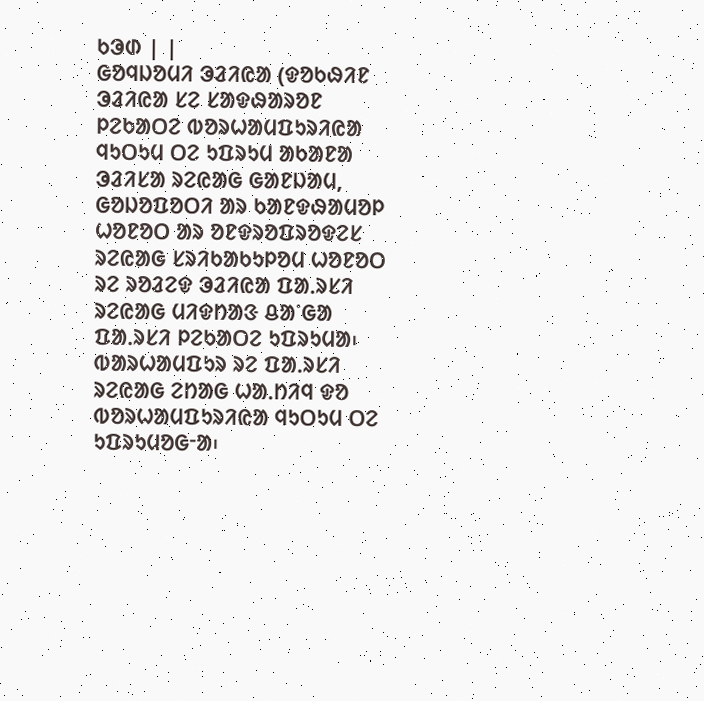ᱠᱳᱰ | |
ᱜᱚᱧᱡᱚᱢᱤ ᱳᱲᱤᱭᱟ (ᱫᱚᱠᱷᱤᱱ ᱳᱲᱤᱭᱟ ᱥᱮ ᱥᱟᱫᱷᱟᱨᱚᱱ ᱞᱮᱠᱟᱛᱮ ᱵᱚᱨᱦᱟᱢᱯᱩᱨᱤᱭᱟ ᱧᱩᱛᱩᱢ ᱛᱮ ᱩᱯᱨᱩᱢ ᱟᱠᱟᱱᱟ ᱳᱲᱤᱥᱟ ᱨᱮᱭᱟᱜ ᱜᱟᱱᱡᱟᱢ, ᱜᱚᱡᱚᱯᱚᱛᱤ ᱟᱨ ᱠᱟᱱᱫᱷᱟᱢᱚᱞ ᱦᱚᱱᱚᱛ ᱟᱨ ᱚᱱᱫᱨᱚᱯᱨᱚᱫᱮᱥ ᱨᱮᱭᱟᱜ ᱥᱨᱤᱠᱟᱠᱩᱞᱚᱢ ᱦᱚᱱᱚᱛ ᱨᱮ ᱨᱚᱲᱮᱫ ᱳᱲᱤᱭᱟ ᱯᱟᱹᱨᱥᱤ ᱨᱮᱭᱟᱜ ᱢᱤᱫᱴᱟᱝ ᱪᱟᱸᱜᱟ ᱯᱟᱹᱨᱥᱤ ᱞᱮᱠᱟᱛᱮ ᱩᱯᱨᱩᱢᱟ᱾ ᱵᱟᱨᱦᱟᱢᱯᱩᱨ ᱨᱮ ᱯᱟᱹᱨᱥᱤ ᱨᱮᱭᱟᱜ ᱮᱴᱟᱜ ᱦᱟᱹᱴᱤᱧ ᱫᱚ ᱵᱚᱨᱦᱟᱢᱯᱩᱨᱤᱭᱟ ᱧᱩᱛᱩᱢ ᱛᱮ ᱩᱯᱨᱩᱢᱚᱜᱼᱟ᱾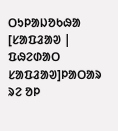ᱛᱩᱞᱟᱡᱚᱠᱷᱟ
[ᱥᱟᱯᱲᱟᱣ | ᱯᱷᱮᱰᱟᱛ ᱥᱟᱯᱲᱟᱣ]ᱞᱟᱛᱟᱨ ᱨᱮ ᱚᱞ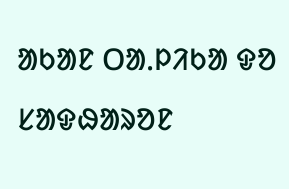ᱟᱠᱟᱱ ᱛᱟᱹᱞᱤᱠᱟ ᱫᱚ ᱥᱟᱫᱷᱟᱨᱚᱱ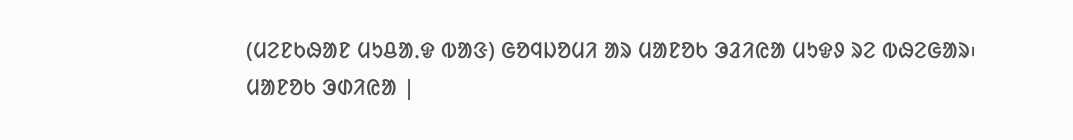(ᱢᱮᱱᱠᱷᱟᱱ ᱢᱩᱪᱟᱹᱫ ᱵᱟᱝ) ᱜᱚᱧᱡᱚᱢᱤ ᱟᱨ ᱢᱟᱱᱚᱠ ᱳᱲᱤᱭᱟ ᱢᱩᱫᱽ ᱨᱮ ᱵᱷᱮᱜᱟᱨ᱾
ᱢᱟᱱᱚᱠ ᱳᱰᱤᱭᱟ |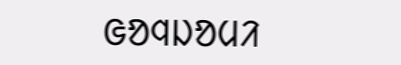ᱜᱚᱧᱡᱚᱢᱤ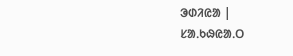ᱳᱰᱤᱭᱟ |
ᱥᱟᱹᱠᱷᱭᱟᱹᱛ